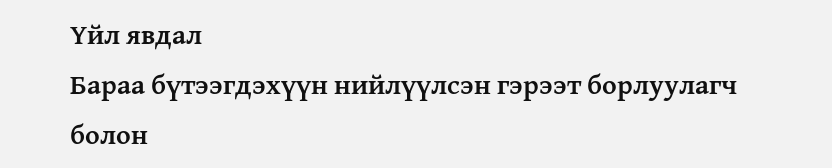Үйл явдал
Бараа бүтээгдэхүүн нийлүүлсэн гэрээт борлуулагч болон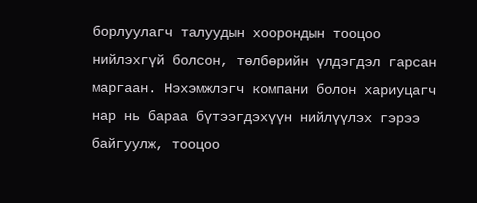борлуулагч талуудын хоорондын тооцоо нийлэхгүй болсон, төлбөрийн үлдэгдэл гарсан маргаан. Нэхэмжлэгч компани болон хариуцагч нар нь бараа бүтээгдэхүүн нийлүүлэх гэрээ байгуулж, тооцоо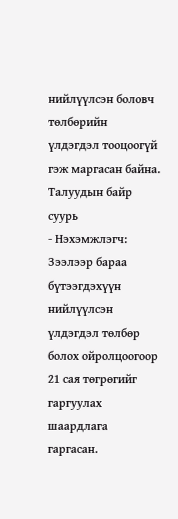нийлүүлсэн боловч төлбөрийн үлдэгдэл тооцоогүй гэж маргасан байна.
Талуудын байр суурь
- Нэхэмжлэгч: Зээлээр бараа бүтээгдэхүүн нийлүүлсэн үлдэгдэл төлбөр болох ойролцоогоор 21 сая төгрөгийг гаргуулах шаардлага гаргасан.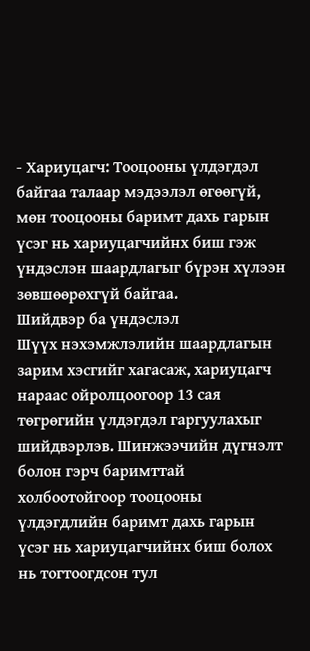- Хариуцагч: Тооцооны үлдэгдэл байгаа талаар мэдээлэл өгөөгүй, мөн тооцооны баримт дахь гарын үсэг нь хариуцагчийнх биш гэж үндэслэн шаардлагыг бүрэн хүлээн зөвшөөрөхгүй байгаа.
Шийдвэр ба үндэслэл
Шүүх нэхэмжлэлийн шаардлагын зарим хэсгийг хагасаж, хариуцагч нараас ойролцоогоор 13 сая төгрөгийн үлдэгдэл гаргуулахыг шийдвэрлэв. Шинжээчийн дүгнэлт болон гэрч баримттай холбоотойгоор тооцооны үлдэгдлийн баримт дахь гарын үсэг нь хариуцагчийнх биш болох нь тогтоогдсон тул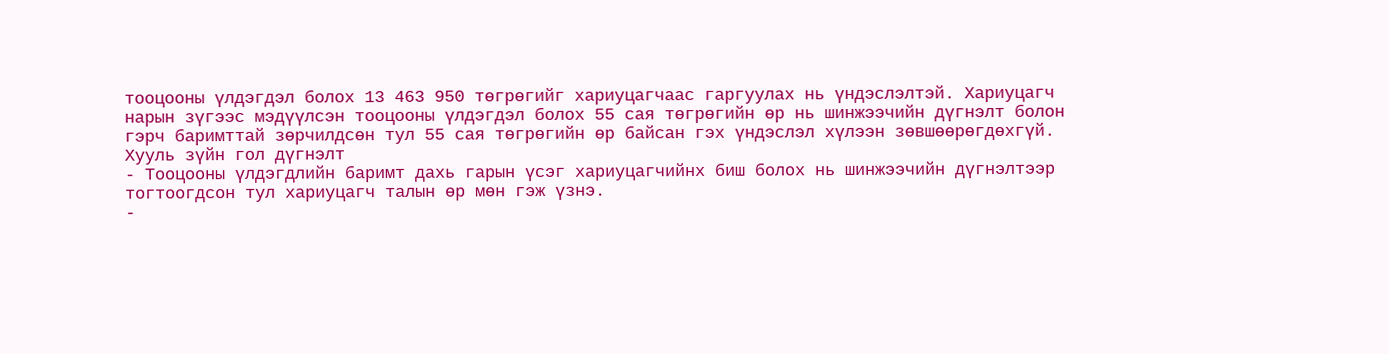тооцооны үлдэгдэл болох 13 463 950 төгрөгийг хариуцагчаас гаргуулах нь үндэслэлтэй. Хариуцагч нарын зүгээс мэдүүлсэн тооцооны үлдэгдэл болох 55 сая төгрөгийн өр нь шинжээчийн дүгнэлт болон гэрч баримттай зөрчилдсөн тул 55 сая төгрөгийн өр байсан гэх үндэслэл хүлээн зөвшөөрөгдөхгүй.
Хууль зүйн гол дүгнэлт
- Тооцооны үлдэгдлийн баримт дахь гарын үсэг хариуцагчийнх биш болох нь шинжээчийн дүгнэлтээр тогтоогдсон тул хариуцагч талын өр мөн гэж үзнэ.
-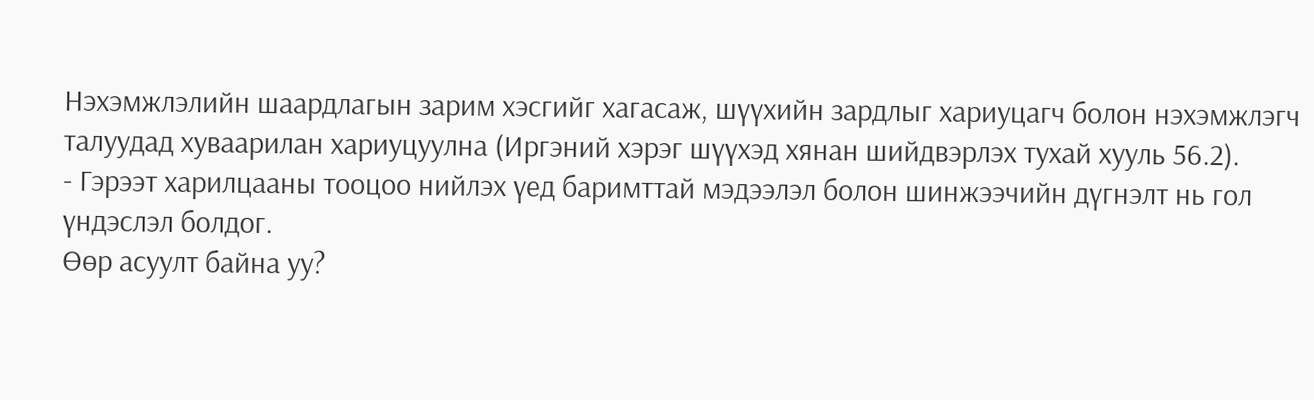Нэхэмжлэлийн шаардлагын зарим хэсгийг хагасаж, шүүхийн зардлыг хариуцагч болон нэхэмжлэгч талуудад хуваарилан хариуцуулна (Иргэний хэрэг шүүхэд хянан шийдвэрлэх тухай хууль 56.2).
- Гэрээт харилцааны тооцоо нийлэх үед баримттай мэдээлэл болон шинжээчийн дүгнэлт нь гол үндэслэл болдог.
Өөр асуулт байна уу?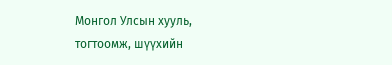Монгол Улсын хууль, тогтоомж, шүүхийн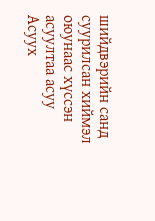шийдвэрийн санд суурилсан хиймэл оюунаас хүссэн асуултаа асуу
Асуух